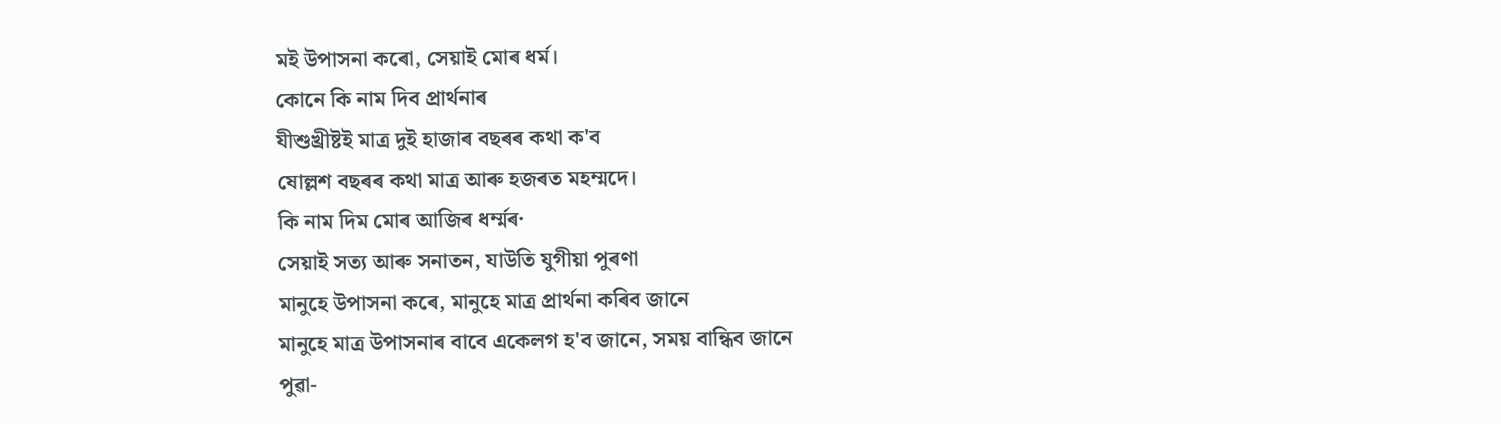মই উপাসনা কৰো, সেয়াই মোৰ ধৰ্ম।
কোনে কি নাম দিব প্ৰাৰ্থনাৰ
যীশুখ্ৰীষ্টই মাত্ৰ দুই হাজাৰ বছৰৰ কথা ক'ব
ষোল্লশ বছৰৰ কথা মাত্ৰ আৰু হজৰত মহম্মদে।
কি নাম দিম মোৰ আজিৰ ধৰ্ম্মৰ·
সেয়াই সত্য আৰু সনাতন, যাউতি যুগীয়া পুৰণা
মানুহে উপাসনা কৰে, মানুহে মাত্ৰ প্ৰাৰ্থনা কৰিব জানে
মানুহে মাত্ৰ উপাসনাৰ বাবে একেলগ হ'ব জানে, সময় বান্ধিব জানে
পুৱা-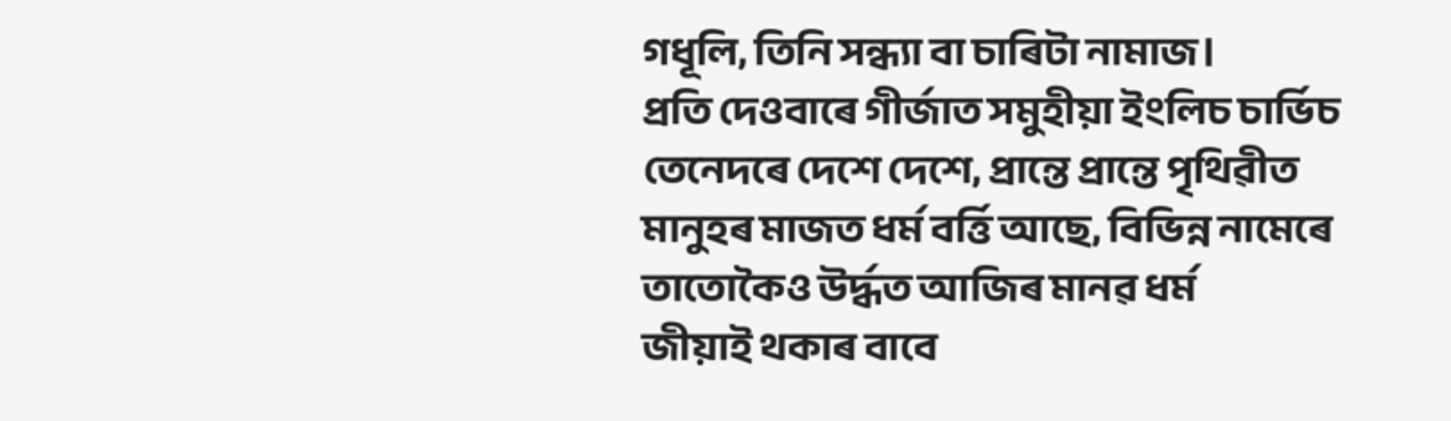গধূলি, তিনি সন্ধ্যা বা চাৰিটা নামাজ।
প্ৰতি দেওবাৰে গীৰ্জাত সমুহীয়া ইংলিচ চাৰ্ভিচ
তেনেদৰে দেশে দেশে, প্ৰান্তে প্ৰান্তে পৃথিৱীত
মানুহৰ মাজত ধৰ্ম বৰ্ত্তি আছে, বিভিন্ন নামেৰে
তাতোকৈও উৰ্দ্ধত আজিৰ মানৱ ধৰ্ম
জীয়াই থকাৰ বাবে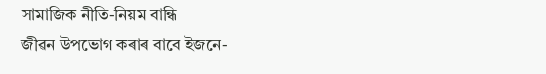সামাজিক নীতি-নিয়ম বান্ধি
জীৱন উপভোগ কৰাৰ বাবে ইজনে-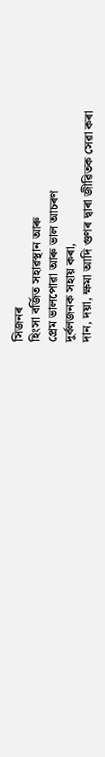সিজনৰ
হিংসা বৰ্জিত সহাৱস্থান আৰু
প্ৰেম ভালপোৱা আৰু ভাল আচৰণ
দুৰ্বলজনক সহায় কৰা,
দান, দয়া, ক্ষমা আদি গুণৰ দ্বাৰা জীৱিতক সেৱা কৰা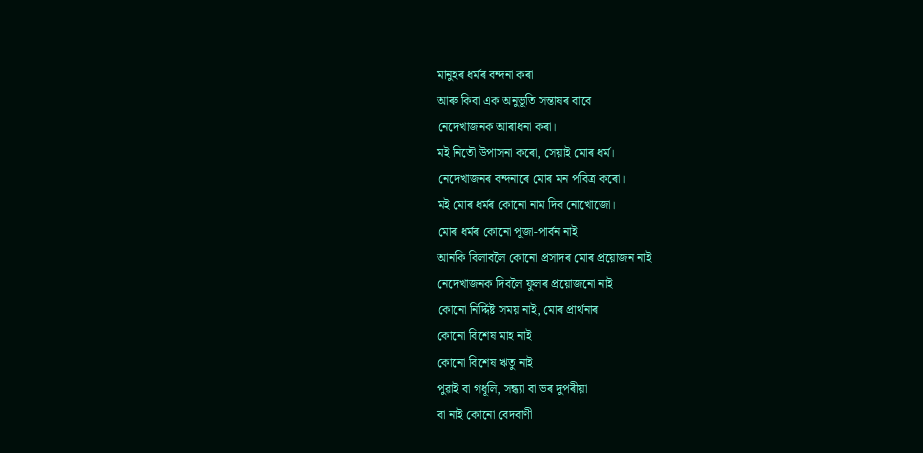মানুহৰ ধৰ্মৰ বন্দনা কৰা
আৰু কিবা এক অনুভূতি সন্তাষৰ বাবে
নেদেখাজনক আৰাধনা কৰা।
মই নিতৌ উপাসনা কৰো, সেয়াই মোৰ ধৰ্ম।
নেদেখাজনৰ বন্দনাৰে মোৰ মন পবিত্ৰ কৰো।
মই মোৰ ধৰ্মৰ কোনো নাম দিব নোখোজো।
মোৰ ধৰ্মৰ কোনো পূজা-পাৰ্বন নাই
আনকি বিলাবলৈ কোনো প্ৰসাদৰ মোৰ প্ৰয়োজন নাই
নেদেখাজনক দিবলৈ ফুলৰ প্ৰয়োজনো নাই
কোনো নিৰ্দ্দিষ্ট সময় নাই, মোৰ প্ৰাৰ্থনাৰ
কোনো বিশেষ মাহ নাই
কোনো বিশেষ ঋতু নাই
পুৱাই বা গধূলি, সন্ধ্যা বা ভৰ দুপৰীয়া
বা নাই কোনো বেদবাণী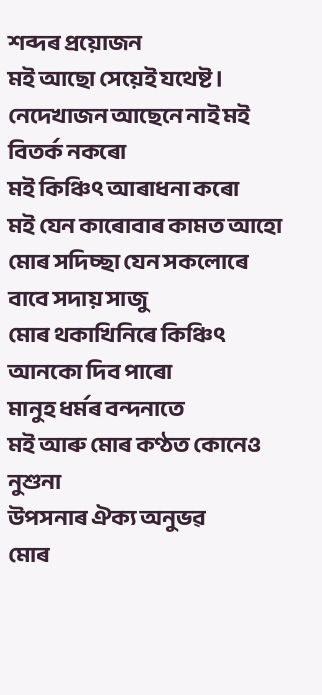শব্দৰ প্ৰয়োজন
মই আছো সেয়েই যথেষ্ট।
নেদেখাজন আছেনে নাই মই বিতৰ্ক নকৰো
মই কিঞ্চিৎ আৰাধনা কৰো
মই যেন কাৰোবাৰ কামত আহো
মোৰ সদিচ্ছা যেন সকলোৰে বাবে সদায় সাজু
মোৰ থকাখিনিৰে কিঞ্চিৎ আনকো দিব পাৰো
মানুহ ধৰ্মৰ বন্দনাতে
মই আৰু মোৰ কণ্ঠত কোনেও নুশুনা
উপসনাৰ ঐক্য অনুভৱ
মোৰ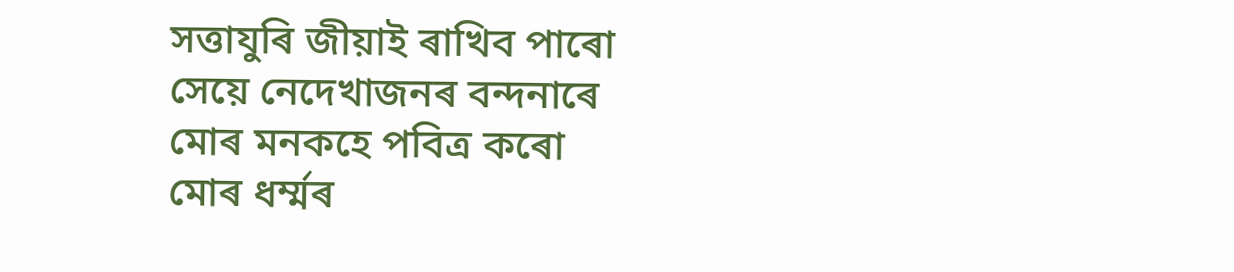সত্তাযুৰি জীয়াই ৰাখিব পাৰো
সেয়ে নেদেখাজনৰ বন্দনাৰে
মোৰ মনকহে পবিত্ৰ কৰো
মোৰ ধৰ্ম্মৰ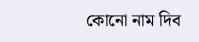কোনো নাম দিব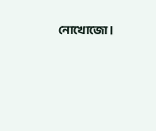নোখোজো।